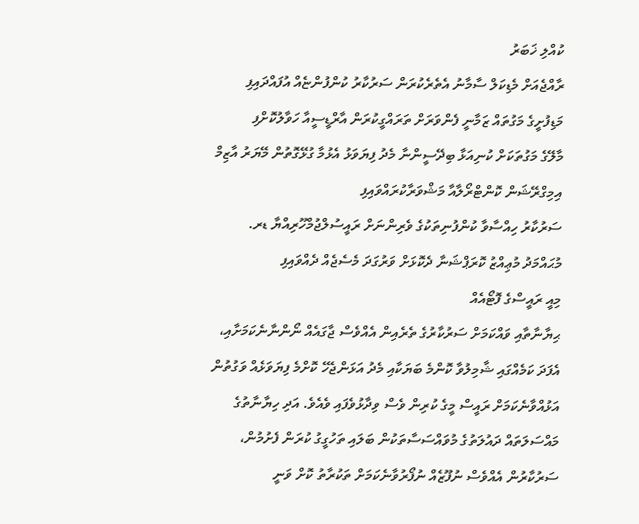ކުއްލި ޚަބަރު
ރާއްޖެއަށް މެޑިކަލް ސާމާނު އެތެރެކުރަން ސަރުކާރު ކުންފުންޏެއް އުފައްދައިފި
މަޑިފުށީގެ މަގުތައް ޒަމާނީ ފެންވަރަށް ތަރައްގީކުރަން އާރްޑީސީއާ ހަވާލުކޮށްފި
މާލޭގެ މަގުތަކަށް ކުނިއަޅާ ބިދޭސީންނާ މެދު ފިޔަވަޅު އެޅުމާ ގުޅޭގޮތުން މޭޔަރު އާޒިމް އިމިގްރޭޝަން ކޮންޓްރޯލާއާ މަޝްވަރާކުރައްވައިފި
ސަރުކާރު ހިއްސާވާ ކުންފުނިތަކުގެ ވެރިންނަށް ރައީސުލްޖުމްހޫރިއްޔާ ޑރ. މުޙައްމަދު މުޢިއްޒު ކޮރަޕްޝަނާ ދެކޮޅަށް ވަރުގަދަ މެސެޖެއް ދެއްވައިފި
މިއީ ރައީސްގެ ފޮޓޯއެއް
ޙިޔާނާތާއި ވައްކަމަށް ސަރުކާރުގެ ތެރެއިން އެއްވެސް ޖާގައެއް ނޯންނާނެކަމަށާއި، އެފަދަ ކަމެއްގައި ޝާމިލުވާ ކޮންމެ ބަޔަކާއި މެދު އަޅަންޖެހޭ ކޮށްމެ ފިޔަވަޅެއް ވަގުތުން އަޅުއްވާނެކަމަށް ރައީސް މީގެ ކުރިން ވެސް ވިދާޅުވެފައި ވެއެވެ. އަދި ހިޔާނާތުގެ މައްސަލަތައް ދައުލަތުގެ މުވައްސަސާތަކުން ބަލައި ތަހުގީގު ކުރަން ފެށުމުން، ސަރުކާރުން އެއްވެސް ނުފޫޒެއް ނުފޯރުވާނެކަމަށް ތަކުރާތު ކޮށް ވަނީ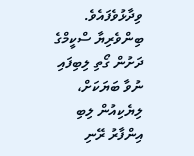ވިދާޅުވެފައެވެ.
ބިންވެރިޔާ ސްކީމްގެ ދަށުން ގޯތި ލިބިފައި ނުވާ ބަޔަކަށް، ލިޔެކިއުން ލިބި އިންފާރު ރޭނި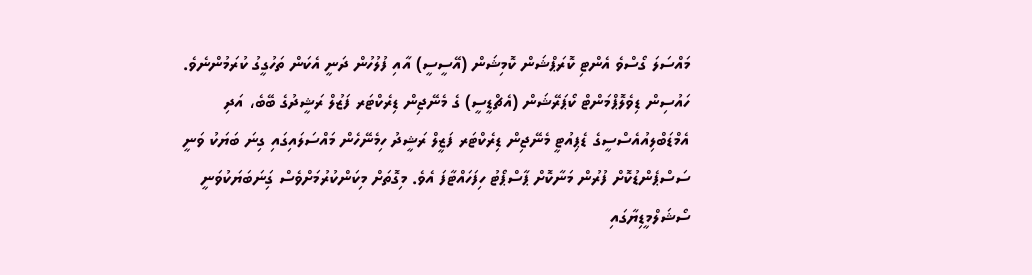މައްސަލަ ގޯސްވެ އެންޓި ކޮރަޕްޝަން ކޮމިޝަން (އޭސީސީ) އާއި ފުލުހުން ދަނީ އެކަން ތަހުގީގު ކުރަމުންނެވެ. ހައުސިން ޑިވެލޮޕްމަންޓް ކޯޕަރޭޝަން (އެޗްޑީސީ) ގެ މެނޭޖިން ޑިރެކްޓަރ ފަޒުލް ރަޝީދުގެ ބޭބެ، އަދި އެމްޑަބްލިއުއެސްސީގެ ޑެޕިއުޓީ މެނޭޖިން ޑިރެކްޓަރ ފަޒީލް ރަޝީދު ހިމެނޭހެން މައްސަލައިގައި ގިނަ ބަޔަކު ވަނީ ސަސްޕެންޑުކޮށް ފުރުން މަނާކޮށް ޕާސްޕޯޓު ހިފަހައްޓާފަ އެވެ. މިގޮތަށް މިކަންކުރުމަށްވެސް ގިަނަބަޔަކުވަނީ ސޯޝަލްމީޑިޔާގައި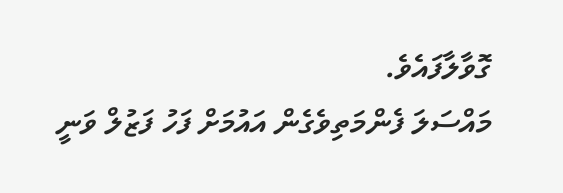ގޮވާލާފައެވެ.
މައްސަލަ ފެންމަތިވެގެން އައުމަށް ފަހު ފަޒުލް ވަނީ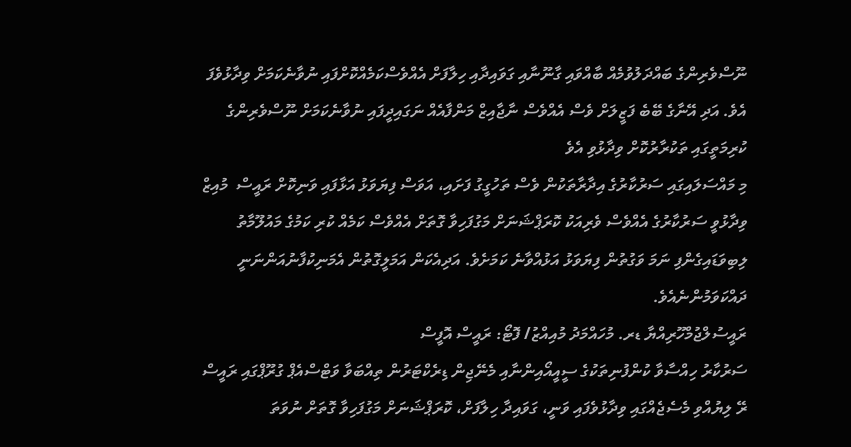ނޫސްވެރިންގެ ބައްދަލުވުމެއް ބާއްވައި ގާނޫނާއި ގަވައިދާއި ހިލާފަށް އެއްވެސްކަމެއްކޮށްފައި ނުވާނެކަމަށް ވިދާޅުވެފަ އެވެ. އަދި އޭނާގެ ބޭބެ ފަޒީލަށް ވެސް އެއްވެސް ނާޖާއިޒް މަންފާއެއް ނަގައިދީފައި ނުވާނެކަމަށް ނޫސްވެރިންގެ ކުރިމަތީގައި ތަކުރާރުކޮށް ވިދާޅުވި އެވެ
މި މައްސަލައިގައި ސަރުކާރުގެ އިދާރާތަކުން ވެސް ތަހުގީގު ފަށައި، އަވަސް ފިޔަވަޅު އަޅާފައި ވަނިކޮށް ރައީސް  މުއިޒް ވިދާޅުވީ ސަރުކާރުގެ އެއްވެސް ވެރިއަކު ކޮރަޕްޝަނަށް މަގުފަހިވާ ގޮތަށް އެއްވެސް ކަމެއް ކުރި ކަމުގެ މައުލޫމާތު ލިބިވަޑައިގެންފި ނަމަ ވަގުތުން ފިޔަވަޅު އަޅުއްވާނެ ކަމަށެވެ. އަދިއެކަން އަމަލީގޮތުން އެމަނިކުފާނުއަންނަނީ ދައްކަވަމުންނެއެވެ.
ރައީސުލްޖުމްހޫރިއްޔާ ޑރ. މުހައްމަދު މުއިއްޒު/ ފޮޓޯ: ރައީސް އޮފީސް
ސަރުކާރު ހިއްސާވާ ކުންފުނިތަކުގެ ސީއީއޯއިންނާއި މެނޭޖިން ޑިރެކްޓަރުން ތިއްބަވާ ވަޓްސްއެޕް ގުރޫޕްގައި ރައީސް ރޭ ލިޔުއްވި މެސެޖެއްގައި ވިދާޅުވެފައި ވަނީ، ގަވައިދާ ހިލާފަށް، ކޮރަޕްޝަނަށް މަގުފަހިވާ ގޮތަށް ނުވަތަ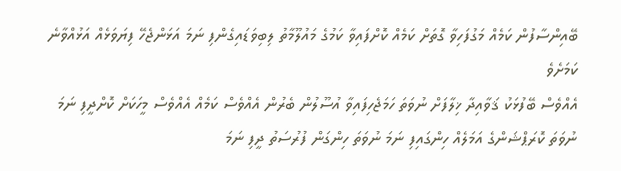ބޭއިންސާފުން ކަމެއް މަގުފަހިވާ ގޮތަށް ކަމެއް ކޮށްފައިވާ ކަމުގެ މައުލޫމާތު ލިބިވަޑައިގެންފި ނަމަ އަޅަންޖެހޭ ފިޔަވަޅެއް އަޅުއްވާނެ ކަމަށެވެ
އެއްވެސް ބޭފުޅަކު ޤަވާއިދާ ޚިލާފަށް ނުވަތަ ހަމަޖެހިފައިވާ އުސޫލުން ބެރުން އެއްވެސް ކަމެއް އެއްވެސް މީހަކަށް ކޮށްދީފި ނަމަ ނުވަތަ ކޮރަޕްޝަންގެ އަމަލެއް ހިންގައިފި ނަމަ ނުވަތަ ހިންގަން ފުރުސަތު ދީފި ނަމަ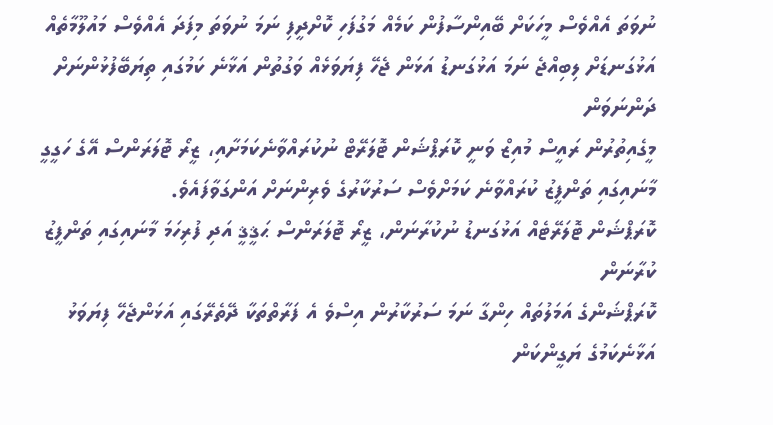ނުވަތަ އެއްވެސް މީހަކަށް ބޭއިންސާފުން ކަމެއް މަގުފަހި ކޮށްދީފި ނަމަ ނުވަތަ މިފަދަ އެއްވެސް މައުލޫމާތެއް އަޅުގަނޑަށް ލިބިއްޖެ ނަމަ އަޅުގަނޑު އަޅަން ޖެހޭ ފިޔަވަޅެއް ވަގުތުން އަޅާނެ ކަމުގައި ތިޔަބޭފުޅުންނަށް ދަންނަވަން
މީގެއިތުރުން ރައީސް މުއިޒް ވަނީ ކޮރަޕްޝަން ޓޮލަރޭޓް ނުކުރައްވާނެކަމަށާއި، ޒީރޯ ޓޮލަރަންސް އޭގެ ހަގީގީ މާނައިގައި ތަންފީޒު ކުރައްވާނެ ކަމަށްވެސް ސަރުކާރުގެ ވެރިންނަށް އަންގަވާފައެވެ.
ކޮރަޕްޝަން ޓޮލަރޭޓެއް އަޅުގަނޑު ނުކުރާނަން، ޒީރޯ ޓޮލަރަންސް ޙަޤީޤީ އަދި ފުރިހަމަ މާނައިގައި ތަންފީޒު ކުރާނަން
ކޮރަޕްޝަންގެ އަމަލުތައް ހިންގާ ނަމަ ސަރުކާރުން އިސްވެ އެ ފަރާތްތަކާ ދޭތެރޭގައި އަޅަންޖެހޭ ފިޔަވަޅު އަޅާނެކަމުގެ ޔަގީންކަން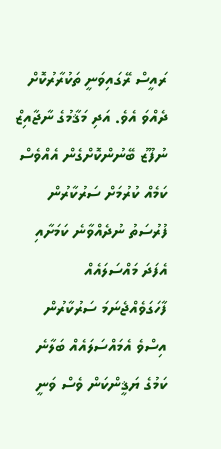ރައީސް ރޭގައިވަނީ ތަކުރާރުކޮށް ދެއްވަ އެވެ. އަދި މަޤާމުގެ ނާޖާއިޒް ނުފޫޒު ބޭނުންކޮށްގެން އެއްވެސް ކަމެއް ކުރުމަށް ސަރުކާރުން ފުރުސަތު ނުދެއްވާނެ ކަމަށާއި އެފަދަ މައްސަލައެއް ފާހަގަވެއްޖެނަމަ ސަރުކާރުން އިސްވެ އެމައްސަލައެއް ބަލާނެ ކަމުގެ ޔަޤީންކަން ވެސް ވަނީ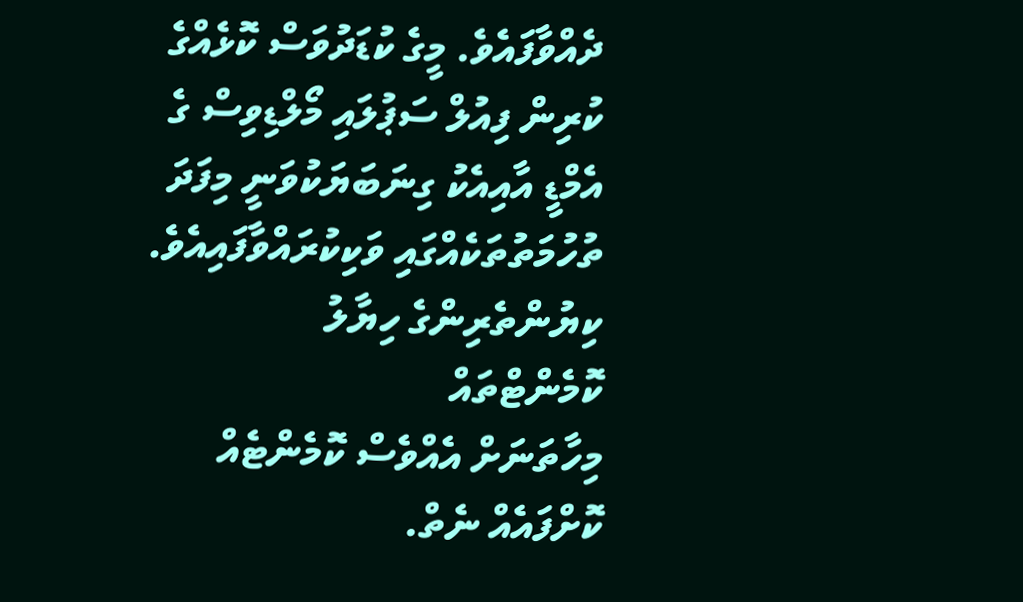ދެއްވާފައެވެ. މީގެ ކުޑަދުވަސް ކޮޅެއްގެ ކުރިން ފިއުލް ސަޕުލައި މޯލްޑިވިސް ގެ އެމްޑީ އާއިއެކު ގިނަބަޔަކުވަނީ މިފަދަ ތުހުމަތުތަކެއްގައި ވަކިކުރައްވާފައިއެވެ.
ކިޔުންތެރިންގެ ހިޔާލު
ކޮމެންޓްތައް
މިހާތަނަށް އެއްވެސް ކޮމެންޓެއް ކޮށްފައެއް ނެތް.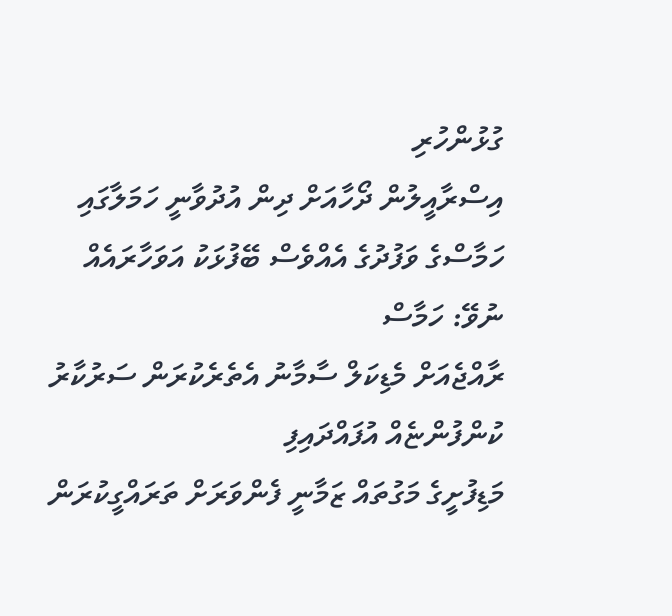ގުޅުންހުރި
އިސްރާއީލުން ދޯހާއަށް ދިން އުދުވާނީ ހަމަލާގައި ހަމާސްގެ ވަފުދުގެ އެއްވެސް ބޭފުޅަކު އަވަހާރައެއް ނުވޭ: ހަމާސް
ރާއްޖެއަށް މެޑިކަލް ސާމާނު އެތެރެކުރަން ސަރުކާރު ކުންފުންޏެއް އުފައްދައިފި
މަޑިފުށީގެ މަގުތައް ޒަމާނީ ފެންވަރަށް ތަރައްގީކުރަން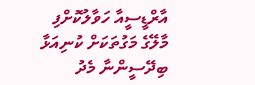އާރްޑީސީއާ ހަވާލުކޮށްފި
މާލޭގެ މަގުތަކަށް ކުނިއަޅާ ބިދޭސީންނާ މެދު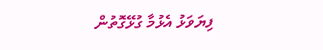ފިޔަވަޅު އެޅުމާ ގުޅޭގޮތުން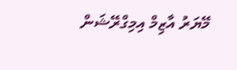މޭޔަރު އާޒިމް އިމިގްރޭޝަން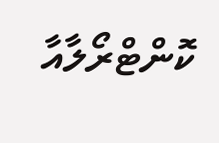ކޮންޓްރޯލާއާ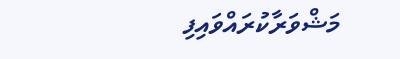މަޝްވަރާކުރައްވައިފި